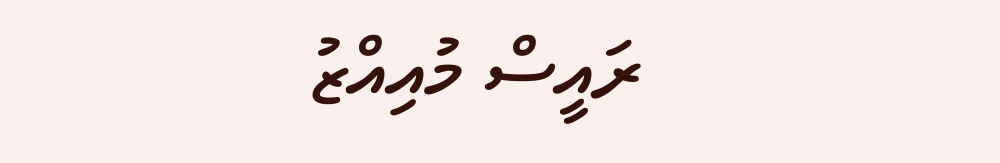ރައީސް މުއިއްޒު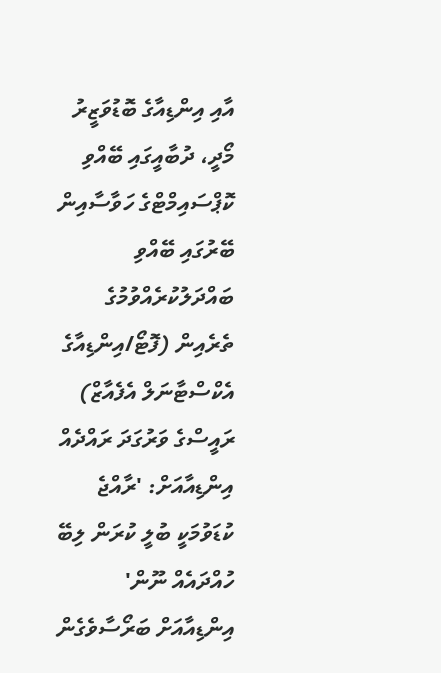އާއި އިންޑިއާގެ ބޮޑުވަޒީރު މޯދީ، ދުބާއީގައި ބޭއްވި ކޮޕްސައިމްޓްގެ ހަވާސާއިން ބޭރުގައި ބޭއްވި ބައްދަލުކުރެއްވުމުގެ ތެރެއިން (ފޮޓޯ/އިންޑިއާގެ އެކްސްޓާނަލް އެފެއާޒް)
ރައީސްގެ ވަރުގަދަ ރައްދެއް އިންޑިއާއަށް: 'ރާއްޖެ ކުޑަވުމަކީ ބުލީ ކުރަން ލިބޭ ހުއްދައެއް ނޫން'
އިންޑިއާއަށް ބަރޯސާވެގެން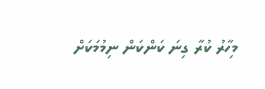މިހާރު ކުރާ ގިނަ ކަންކަން ނިމުމަކަށް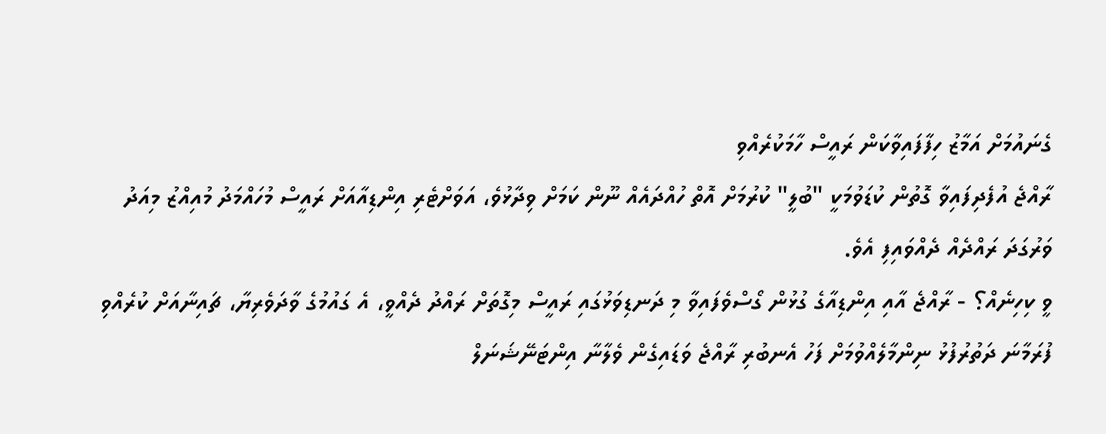ގެނައުމަށް އަމާޒު ހިފާފައިވާކަން ރައީސް ހާމަކުރެއްވި
ރާއްޖެ އުފެދިފައިވާ ގޮތުން ކުޑަވުމަކީ "ބުލީ" ކުރުމަށް އޮތް ހުއްދައެއް ނޫން ކަމަށް ވިދާޅުވެ، އަވަށްޓެރި އިންޑިއާއަށް ރައީސް މުހައްމަދު މުއިއްޒު މިއަދު ވަރުގަދަ ރައްދެއް ދެއްވައިފި އެވެ.
ވީ ކިހިނެއް؟ - ރާއްޖެ އާއި އިންޑިއާގެ ގުޅުން ގޯސްވެފައިވާ މި ދަނޑިވަޅުގައި ރައީސް މިގޮތަށް ރައްދު ދެއްވީ، އެ ގައުމުގެ ވާދަވެރިޔާ، ޗައިނާއަށް ކުރެއްވި ފުރަމާނަ ދަތުރުފުޅު ނިންމާލެއްވުމަށް ފަހު އެނބުރި ރާއްޖެ ވަޑައިގެން ވެލާނާ އިންޓަނޭޝަނަލް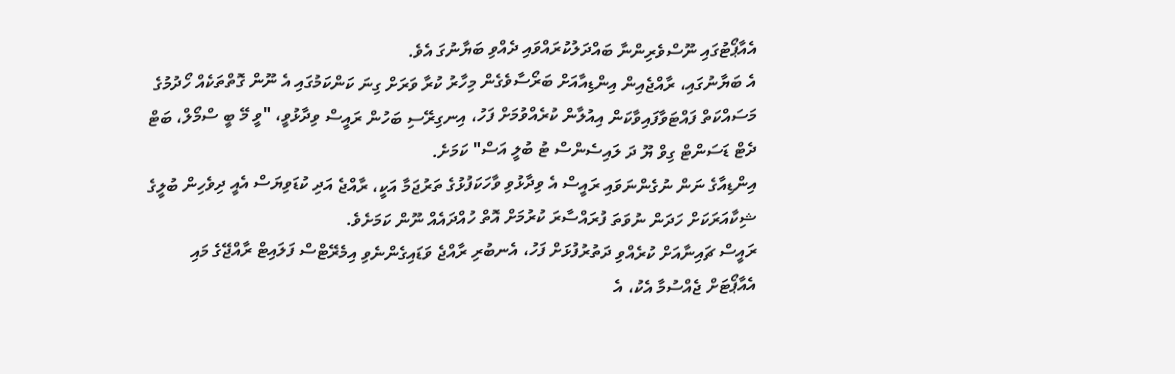އެއާޕޯޓުގައި ނޫސްވެރިންނާ ބައްދަލުކުރައްވައި ދެއްވި ބަޔާނުގަ އެވެ.
އެ ބަޔާނުގައި، ރާއްޖެއިން އިންޑިއާއަށް ބަރޯސާވެގެން މިހާރު ކުރާ ވަރަށް ގިނަ ކަންކަމުގައި އެ ނޫން ގޮތްތަކެއް ހޯދުމުގެ މަސައްކަތް ފައްޓަވާފައިވާކަން އިއުލާން ކުރެއްވުމަށް ފަހު، އިނގިރޭސި ބަހުން ރައީސް ވިދާޅުވީ، "ވީ މޭ ބީ ސްމޯލް، ބަޓް ދެޓް ޑަސަންޓް ގިވް ޔޫ ދަ ލައިސެންސް ޓު ބުލީ އަސް" ކަމަށެ.
އިންޑިއާގެ ނަން ނުގެންނަވައި ރައީސް އެ ވިދާޅުވި ވާހަކަފުޅުގެ ތަރުޖަމާ އަކީ، ރާއްޖެ އަދި ކުޑަވިޔަސް އެއީ ދިވެހިން ބުލީގެ ޝިކާއަރަކަށް ހަދަން ނުވަތަ ފުރައްސާރަ ކުރުމަށް އޮތް ހުއްދައެއް ނޫން ކަމަށެވެ.
ރައީސް ޗައިނާއަށް ކުރެއްވި ދަތުރުފުޅަށް ފަހު، އެނބުރި ރާއްޖެ ވަޑައިގެންނެވި އިމެރޭޓްސް ފަލައިޓް ރާއްޖޭގެ މައި އެއާޕޯޓަށް ޖެއްސުމާ އެކު، އެ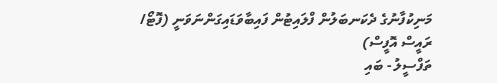މަނިކުފާނުގެ ދެކަނބަލުން ފްލައިޓުން ފައިބާވަޑައިގަންނަވަނީ (ފޮޓޯ/ ރައީސް އޮފީސް)
ތަފްސީލު - ބައި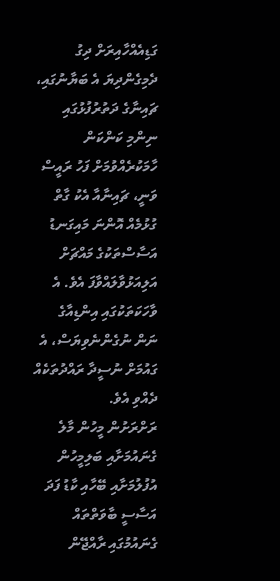ގަޑިއެއްހާއިރަށް ދިގު ދެމިގެންދިޔަ އެ ބަޔާނުގައި، ޗައިނާގެ ދަތުރުފުޅުގައި ނިންމި ކަންކަން ހާމަކުރެއްވުމަށް ފަހު ރައީސް ވަނީ، ޗައިނާއާ އެކު ގާތް ގުޅުމެއް އޮންނަ މައިގަނޑު އަސާސްތަކުގެ މައްޗަށް އަލިއަޅުވާލައްވާފަ އެވެ. އެ ވާހަކަތަކުގައި އިންޑިއާގެ ނަން ނުގެންނެވިޔަސް، އެ ގައުމަށް ނުސީދާ ރައްދުތަކެއް ދެއްވި އެވެ.
ރަށްރަށުން މީހުން މާލެ ގެނައުމަށާއި ބަލިމީހުން އުފުލުމަށާއި ބޭހާއި ކާޑު ފަދަ އަސާސީ ބާވަތްތައް ގެނައުމުގައި ރާއްޖޭން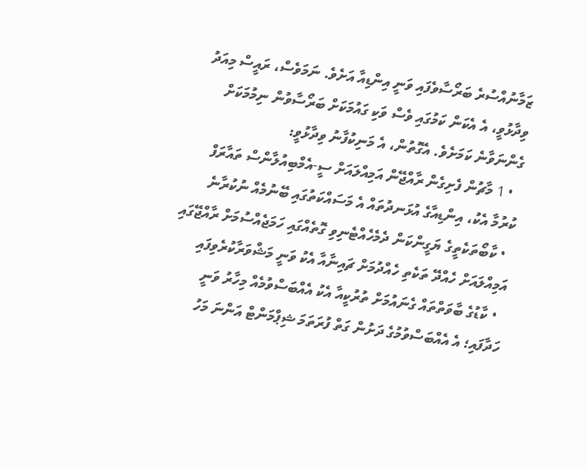ޒަމާނުއްސުރެ ބަރޯސާވެފައި ވަނީ އިންޑިއާ އަށެވެ. ނަމަވެސް، ރައީސް މިއަދު ވިދާޅުވީ، އެ އެކަން ކަމުގައި ވެސް ވަކި ގައުމަކަށް ބަރޯސާވުން ނިމުމަކަށް ގެންނަވާނެ ކަމަށެވެ. އެގޮތުން، އެ މަނިކުފާނު ވިދާޅުވީ:
  • 1 މާޗުން ފެށިގެން ރާއްޖޭން އަމިއްލައަށް ސީ-އެމްބިއުލާންސް ތައާރަފް ކުރުމާ އެކު، އިންޑިއާގެ އުޅަނދުތައް އެ މަސައްކަތުގައި ބޭނުމެއް ނުކުރާނެ
  • ކާބޯތަކެތީގެ ޔަގީންކަން ދެމެހެއްޓެނިވި ގޮތެއްގައި ހަމަޖެއްސުމަށް ރާއްޖޭގައި އަމިއްލައަށް ހެއްދޭ ތަކެތި ހެއްދުމަށް ޗައިނާއާ އެކު ވަނީ މަޝްވަރާކުރެވިފައި
  • ކާޑުގެ ބާވަތްތައް ގެނައުމަށް ތުރުކީއާ އެކު އެއްބަސްވުމެއް މިހާރު ވަނީ ހަދާފައި؛ އެ އެއްބަސްވުމުގެ ދަށުން ގަތް ފުރަތަމަ ޝިޕްމަންޓް އަންނަ މަހު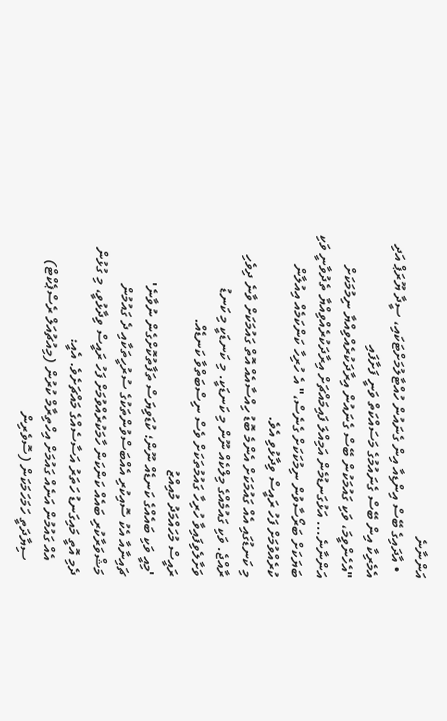އަންނާނެ
  • އާދައިގެ ބޭސް އިންޑިއާ އިން ގެނައުން ހުއްޓާލުމަށްޓަކައި، ސީދާ ޔޫރަޕް އަދި އެމެރިކާ އިން ބޭސް ގެނައުމުގެ މަސައްކަތް ވަނީ ފަށާފައި
"އެހެންވީމަ، ވަކި ގައުމަކުން ބޭސް ގެނައުން އިރާދަކުރެއްވިއްޔާ ނިމުމަކަށް އަންނާނެ... އަޅުގަނޑުމެން އަމިއްލަ ފައިމައްޗަށް އިރާދަކުރެއްވިއްޔާ ތެދުވާނީ ވަކި ބަޔަކަށް ބަރޯސާވުން ނިމުކަކަށް ގެނެސް،" އެ ހުރިހާ ކަންކަމެއް އިއުލާން ކުރެއްވުމަށް ފަހު ރައީސް ވިދާޅުވި އެވެ.
މި ކަނޑުގައި އެއް ގައުމަކަށް އެންމެ ބޮޑު ހިއްސާއެއް އޮތް ގައުމަކަށް ވާނެ ދިވެހި ރާއްޖެ. ވަކި ގައުމެއްގެ މިލްކެއް ނޫން މި ކަނޑަކީ. މި ކަނޑަކީ މި ކަނޑު ވަށާލެވިފައިވާ ހުރިހާ ގައުމުތަކަށް ވެސް ނިސްބަތްވާ ކަނޑެއް.
ރައީސް މުހައްމަދު މުއިއްޒު
'މިއީ ވަކި ބައެއްގެ ކަނޑެއް ނޫން؛ ކުޑަވިޔަސް ތަފާތުކޮށްގެން ނުވާނެ'
ޗައިނާއާ އެކު ސޮއިކުރި އެއްބަސްވުންތަކުގެ ސުރުހީތަކާއި ދެ ގައުމުން މަޝްވަރާކުރި ބައެއް ކަންކަން ހާމަކުރެއްވުމަށް ފަހު ރައީސް ވިދާޅުވީ، މި ގުޅުން ދެމި އޮތީ މައިގަނޑު ހަތަރު އަސާސެއްގެ މައްޗަށެވެ. އެއީ:
    އެއް ގައުމުން އަނެއް ގައުމަށް އިހްތިރާމް ކުރުން (މިއުޗުއަލް ރެސްޕެކްޓް)
    ސިޔާދަތީ ހަމަހަމަކަން (ސޮވެރިން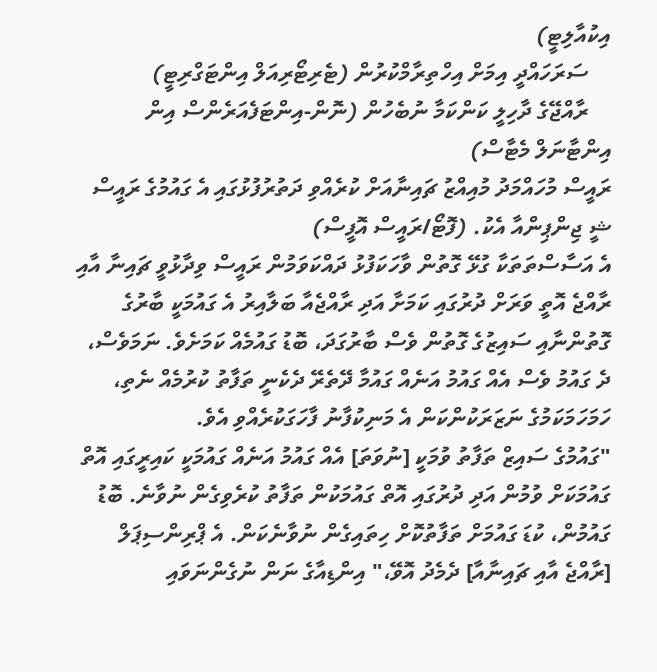އިކުއާލިޓީ)
    ސަރަހައްދީ އިމަށް އިހްތިރާމްކުރުން (ޓެރިޓޯރިއަލް އިންޓަގްރިޓީ)
    ރާއްޖޭގެ ދާހިލީ ކަންކަމާ ނުބެހުން (ނޮން-އިންޓަފެއަރެންސް އިން އިންޓާނަލް މެޓާސް)
ރައީސް މުހައްމަދު މުއިއްޒު ޗައިނާއަށް ކުރެއްވި ދަތުރުފުޅުގައި އެ ގައުމުގެ ރައީސް ޝީ ޖިންޕިންއާ އެކު. (ފޮޓޯ/ރައީސް އޮފީސް)
އެ އަސާސްތަތަކާ ގުޅޭ ގޮތުން ވާހަކަފުޅު ދައްކަވަމުން ރައީސް ވިދާޅުވީ ޗައިނާ އާއި ރާއްޖެ އޮތީ ވަރަށް ދުރުގައި ކަމަށާ އަދި ރާއްޖެއާ ބަލާއިރު އެ ގައުމަކީ ބާރުގެ ގޮތުންނާއި ސައިޒުގެ ގޮތުން ވެސް ބާރުގަދަ، ބޮޑު ގައުމެއް ކަމަށެވެ. ނަމަވެސް، ދެ ގައުމު ވެސް އެއް ގައުމު އަނެއް ގައުމާ ދޭތެރޭ ދެކެނީ ތަފާތު ކުރުމެއް ނެތި، ހަމަހަމަކަމުގެ ނަޒަރަކުންކަން އެ މަނިކުފާނު ފާހަގަކުރެއްވި އެވެ.
"ގައުމުގެ ސައިޒް ތަފާތު ވުމަކީ [ނުވަތަ] އެއް ގައުމު އަނެއް ގައުމަކީ ކައިރީގައި އޮތް ގައުމަކަށް ވުމުން އަދި ދުރުގައި އޮތް ގައުމަކުން ތަފާތު ކުރެވިގެން ނުވާނެ. ބޮޑު ގައުމުން، ކުޑަ ގައުމަށް ތަފާތުކޮށް ހިތައިގެން ނުވާނެކަން. އެ ޕްރިންސިޕަލް [ރާއްޖެ އާއި ޗައިނާއާ] ދެމެދު އޮވޭ،" އިންޑިއާގެ ނަން ނުގެންނަވައި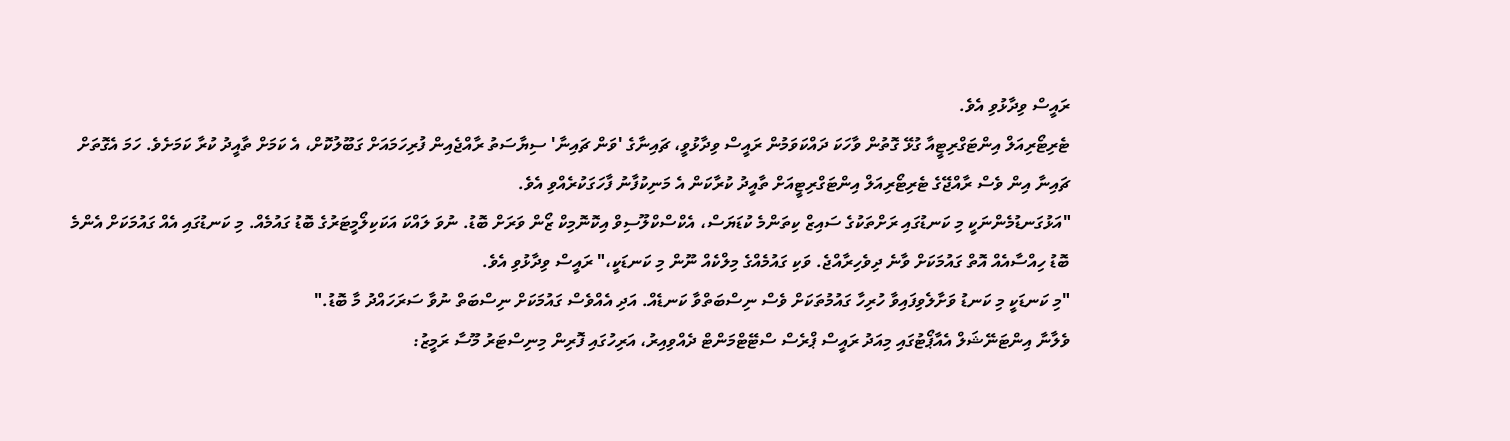ރައީސް ވިދާޅުވި އެވެ.
ޓެރިޓޯރިއަލް އިންޓަގްރިޓީއާ ގުޅޭ ގޮތުން ވާހަކަ ދައްކަވަމުން ރައީސް ވިދާޅުވީ، ޗައިނާގެ 'ވަން ޗައިނާ' ސިޔާސަތު ރާއްޖެއިން ފުރިހަމައަށް ގަބޫލުކޮށް، އެ ކަމަށް ތާއީދު ކުރާ ކަމަށެވެ. ހަމަ އެގޮތަށް ޗައިނާ އިން ވެސް ރާއްޖޭގެ ޓެރިޓޯރިއަލް އިންޓަގްރިޓީއަށް ތާއީދު ކުރާކަން އެ މަނިކުފާނު ފާހަގަކުރެއްވި އެވެ.
"އަޅުގަނޑުމެންނަކީ މި ކަނޑުގައި ރަށްތަކުގެ ސައިޒް ކިތަންމެ ކުޑަޔަސް، އެކްސްކްލޫސިވް އިކޮނޮމިކް ޒޯން ވަރަށް ބޮޑު. ނުވަ ލައްކަ އަކަކިލޯމީޓަރުގެ ބޮޑު ގައުމެއް. މި ކަނޑުގައި އެއް ގައުމަކަށް އެންމެ ބޮޑު ހިއްސާއެއް އޮތް ގައުމަކަށް ވާނެ ދިވެހިރާއްޖެ. ވަކި ގައުމެއްގެ މިލްކެއް ނޫން މި ކަނޑަކީ،" ރައީސް ވިދާޅުވި އެވެ.
"މި ކަނޑަކީ މި ކަނޑު ވަށާލެވިފައިވާ ހުރިހާ ގައުމުތަކަށް ވެސް ނިސްބަތްވާ ކަނޑެއް. އަދި އެއްވެސް ގައުމަކަށް ނިސްބަތް ނުވާ ސަރަހައްދު މާ ބޮޑު."
ވެލާނާ އިންޓަނޭޝަލް އެއާޕޯޓުގައި މިއަދު ރައީސް ޕްރެސް ސްޓޭޓްމަންޓް ދެއްވިއިރު، އަރިހުގައި ފޮރިން މިނިސްޓަރު މޫސާ ރަމީޒު: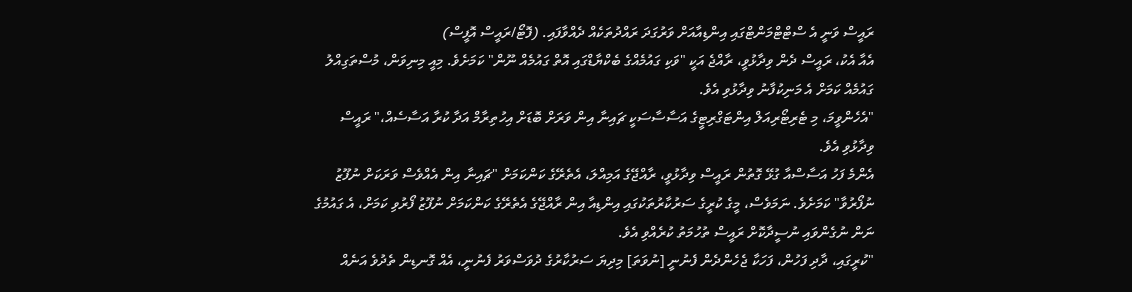ރައީސް ވަނީ އެ ސްޓްޓްމަންޓްގައި އިންޑިއާއަށް ވަރުގަދަ ރައްދުތަކެއް ދެއްވާފައި. (ފޮޓޯ/ރައީސް އޮފީސް)
އެއާ އެކު، ރައީސް ދެން ވިދާޅުވީ، ރާއްޖެ އަކީ "ވަކި ގައުމެއްގެ ބެކްޔާޑްގައި އޮތް ގައުމެއް ނޫން" ކަމަށެވެ. މިއީ މިނިވަން، މުސްތަގިއްލު ގައުމެއް ކަމަށް އެ މަނިކުފާނު ވިދާޅުވި އެވެ.
"އެހެންވީމަ، މި ޓެރިޓޯރިއަލް އިންޓަގްރިޓީގެ އަސާސާސަކީ ޗައިނާ އިން ވަރަށް ބޮޑަށް އިހުތިރާމް އަދާ ކުރާ އަސާސެއް،" ރައީސް ވިދާޅުވި އެވެ.
އެންމެ ފަހު އަސާސްއާ ގުޅޭ ގޮތުން ރައީސް ވިދާޅުވީ، ރާއްޖޭގެ އަމިއްލަ، އެތެރޭގެ ކަންކަމަށް "ޗައިނާ އިން އެއްވެސް ވަރަކަށް ނުފޫޒު ނުފޯރުވާ" ކަމަށެވެ. ނަމަވެސް، މީގެ ކުރީގެ ސަރުކާރުތަކުގައި އިންޑިއާ އިން ރާއްޖޭގެ އެތެރޭގެ ކަންކަމަށް ނުފޫޒު ފޯރުވި ކަމަށް، އެ ގައުމުގެ ނަން ނުގެންވައި ނުސީދާކޮށް ރައީސް ތުހުމަތު ކުރެއްވި އެވެ.
"ކުރީގައި، ދާދި ފަހުން، ފަހަކާ ޖެހެންދެން ފެނުނީ [ނުވަތަ] މިދިޔަ ސަރުކާރުގެ ދުވަސްވަރު ފެނުނީ، އެއް ގޮނޑިން ތެދުވެ އަނެއް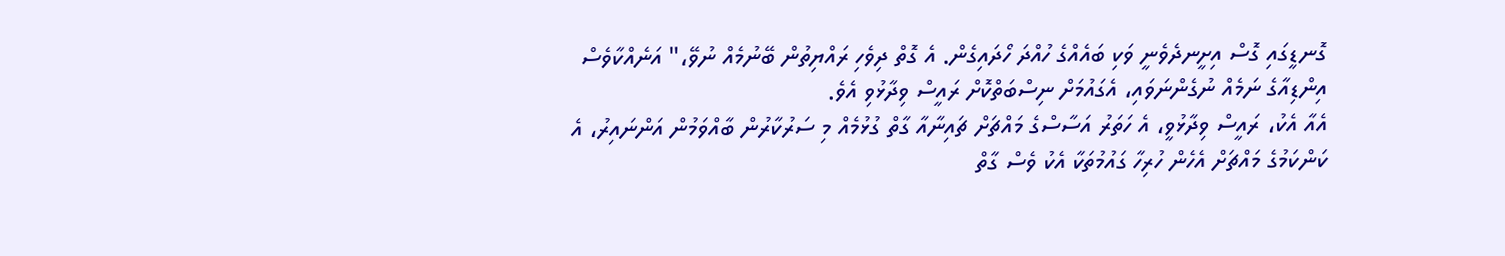ގޮނޑީގައި ގޮސް އިށީނދެވެނީ ވަކި ބައެއްގެ ހުއްދަ ހޯދައިގެން. އެ ގޮތް ދިވެހި ރައްޔިތުން ބޭނުމެއް ނުވޭ،" އަނެއްކާވެސް އިންޑިއާގެ ނަމެއް ނުގެންނަވައި، އެގައުމަށް ނިސްބަތްކޮށް ރައީސް ވިދާޅުވި އެވެ.
އެއާ އެކު، ރައީސް ވިދާޅުވީ، އެ ހަތަރު އަސާސްގެ މައްޗަށް ޗައިނާއާ ގާތް ގުޅުމެއް މި ސަރުކާރުން ބާއްވަމުން އަންނައިރު، އެ ކަންކަމުގެ މައްޗަށް އެހެން ހުރިހާ ގައުމުތަކާ އެކު ވެސް ގާތް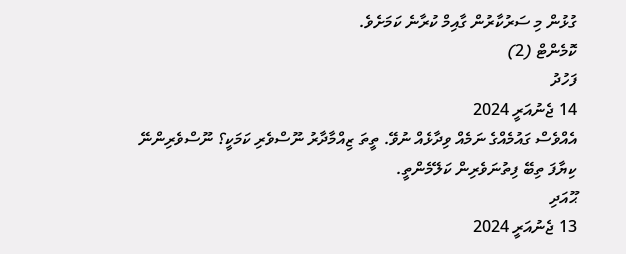ގުޅުން މި ސަރުކާރުން ގާއިމް ކުރާނެ ކަމަށެވެ.
ކޮމެންޓް (2)
ފަހުދު
14 ޖެނުއަރީ 2024
އެއްވެސް ގައުމެއްގެ ނަމެއް ވިދާޅެއް ނުވޭ. ތީތަ ޒިއްމާދާރު ނޫސްވެރި ކަމަކީ؟ ނޫސްވެރިންނޭ ކިޔާފަ ތިބޭ ފިތުނަވެރިން ކަލޭމެންތީ.
ޙޫއަދި
13 ޖެނުއަރީ 2024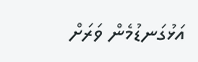އަޅުގަނޑުމެން ވަރަށް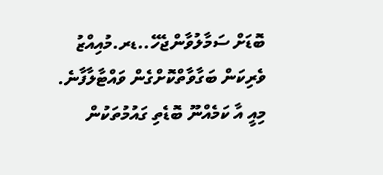ބޮޑަށް ސަމާލުވާންޖެހޭ..ޑރ.މުއިއްޒު ވެރިކަން ބަގާވާތްކޮށްގެން ވައްޓާލާފާނެ. މިއީ އާ ކަމެއްނޫ ބޮޑެތި ގައުމުތަކުން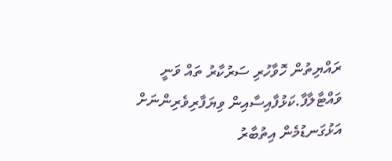ރައްޔިތުން ހޮވާހުރި ސަރުކާރު ތައް ވަނީ ވައްޓާލާފާ.ކަޅުފާއިސާއިން ވިޔަފާރިވެރިންނަށް އަޅުގަނޑުމެން އިތުބާރު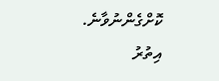ކޮށްގެންނުވާނެ.
އިތުރު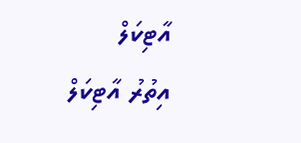އާޓިކަލް
އިތުރު އާޓިކަލް